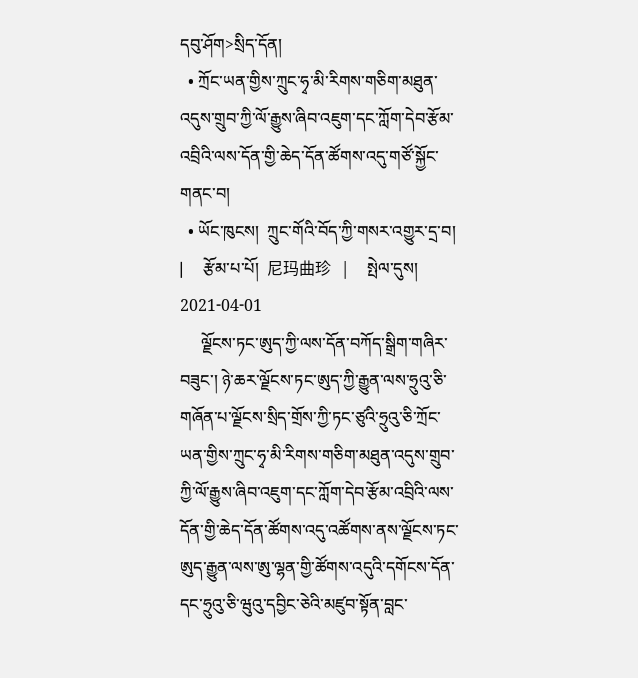དབུ་ཤོག>སྲིད་དོན།
  • ཀྲོང་ཡན་གྱིས་ཀྲུང་ཧྭ་མི་རིགས་གཅིག་མཐུན་འདུས་གྲུབ་ཀྱི་ལོ་རྒྱུས་ཞིབ་འཇུག་དང་ཀློག་དེབ་རྩོམ་འབྲིའི་ལས་དོན་གྱི་ཆེད་དོན་ཚོགས་འདུ་གཙོ་སྐྱོང་གནང་བ།
  • ཡོང་ཁུངས།  ཀྲུང་གོའི་བོད་ཀྱི་གསར་འགྱུར་དྲ་བ།   |     རྩོམ་པ་པོ།  尼玛曲珍   |     སྤེལ་དུས།  2021-04-01
     ལྗོངས་ཏང་ཨུད་ཀྱི་ལས་དོན་བཀོད་སྒྲིག་གཞིར་བཟུང་། ཉེ་ཆར་ལྗོངས་ཏང་ཨུད་ཀྱི་རྒྱུན་ལས་ཧྲུའུ་ཅི་གཞོན་པ་ལྗོངས་སྲིད་གྲོས་ཀྱི་ཏང་ཙུའི་ཧྲུའུ་ཅི་ཀྲོང་ཡན་གྱིས་ཀྲུང་ཧྭ་མི་རིགས་གཅིག་མཐུན་འདུས་གྲུབ་ཀྱི་ལོ་རྒྱུས་ཞིབ་འཇུག་དང་ཀློག་དེབ་རྩོམ་འབྲིའི་ལས་དོན་གྱི་ཆེད་དོན་ཚོགས་འདུ་འཚོགས་ནས་ལྗོངས་ཏང་ཨུད་རྒྱུན་ལས་ཨུ་ལྷན་གྱི་ཚོགས་འདུའི་དགོངས་དོན་དང་ཧྲུའུ་ཅི་ཝུའུ་དབྱིང་ཅེའི་མཛུབ་སྟོན་བླང་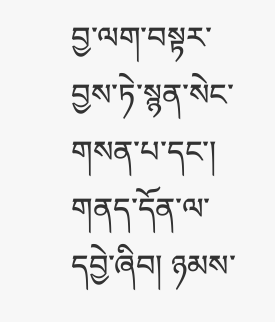བྱ་ལག་བསྟར་བྱས་ཏེ་སྙན་སེང་གསན་པ་དང་། གནད་དོན་ལ་དབྱེ་ཞིབ། ཉམས་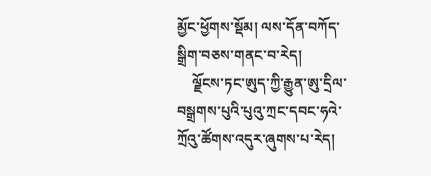མྱོང་ཕྱོགས་སྡོམ། ལས་དོན་བཀོད་སྒྲིག་བཅས་གནང་བ་རེད།
    ལྗོངས་ཏང་ཨུད་ཀྱི་རྒྱུན་ཨུ་དྲིལ་བསྒྲགས་པུའི་པུའུ་ཀྲང་དབང་ཧའེ་ཀྲོའུ་ཚོགས་འདུར་ཞུགས་པ་རེད།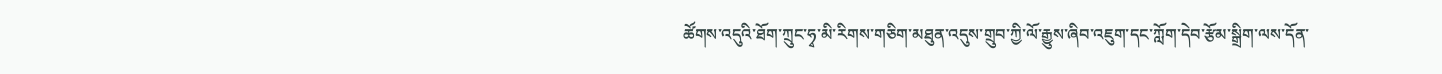ཚོགས་འདུའི་ཐོག་ཀྲུང་ཧྭ་མི་རིགས་གཅིག་མཐུན་འདུས་གྲུབ་ཀྱི་ལོ་རྒྱུས་ཞིབ་འཇུག་དང་ཀློག་དེབ་རྩོམ་སྒྲིག་ལས་དོན་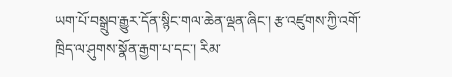ཡག་པོ་བསྒྲུབ་རྒྱུར་དོན་སྙིང་གལ་ཆེན་ལྡན་ཞིང་། རྩ་འཛུགས་ཀྱི་འགོ་ཁྲིད་ལ་ཤུགས་སྣོན་རྒྱག་པ་དང་། རིམ་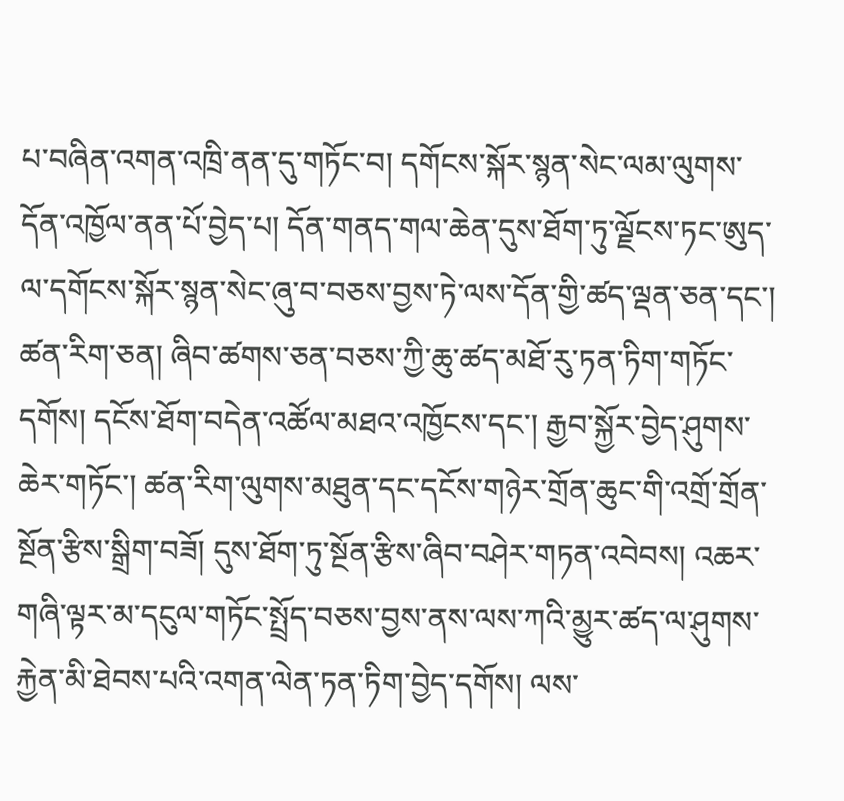པ་བཞིན་འགན་འཁྲི་ནན་དུ་གཏོང་བ། དགོངས་སྐོར་སྙན་སེང་ལམ་ལུགས་དོན་འཁྱོལ་ནན་པོ་བྱེད་པ། དོན་གནད་གལ་ཆེན་དུས་ཐོག་ཏུ་ལྗོངས་ཏང་ཨུད་ལ་དགོངས་སྐོར་སྙན་སེང་ཞུ་བ་བཅས་བྱས་ཏེ་ལས་དོན་གྱི་ཚད་ལྡན་ཅན་དང་། ཚན་རིག་ཅན། ཞིབ་ཚགས་ཅན་བཅས་ཀྱི་ཆུ་ཚད་མཐོ་རུ་ཏན་ཏིག་གཏོང་དགོས། དངོས་ཐོག་བདེན་འཚོལ་མཐའ་འཁྱོངས་དང་། རྒྱབ་སྐྱོར་བྱེད་ཤུགས་ཆེར་གཏོང་། ཚན་རིག་ལུགས་མཐུན་དང་དངོས་གཉེར་གྲོན་ཆུང་གི་འགྲོ་གྲོན་སྔོན་རྩིས་སྒྲིག་བཟོ། དུས་ཐོག་ཏུ་སྔོན་རྩིས་ཞིབ་བཤེར་གཏན་འབེབས། འཆར་གཞི་ལྟར་མ་དངུལ་གཏོང་སྤྲོད་བཅས་བྱས་ནས་ལས་ཀའི་མྱུར་ཚད་ལ་ཤུགས་རྐྱེན་མི་ཐེབས་པའི་འགན་ལེན་ཏན་ཏིག་བྱེད་དགོས། ལས་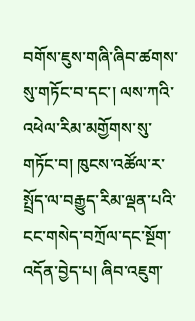བགོས་ཇུས་གཞི་ཞིབ་ཚགས་སུ་གཏོང་བ་དང་། ལས་ཀའི་འཕེལ་རིམ་མགྱོགས་སུ་གཏོང་བ། ཁུངས་འཚོལ་ར་སྤྲོད་ལ་བརྒྱུད་རིམ་ལྡན་པའི་ངང་གསེད་བཀྲོལ་དང་སྔོག་འདོན་བྱེད་པ། ཞིབ་འཇུག་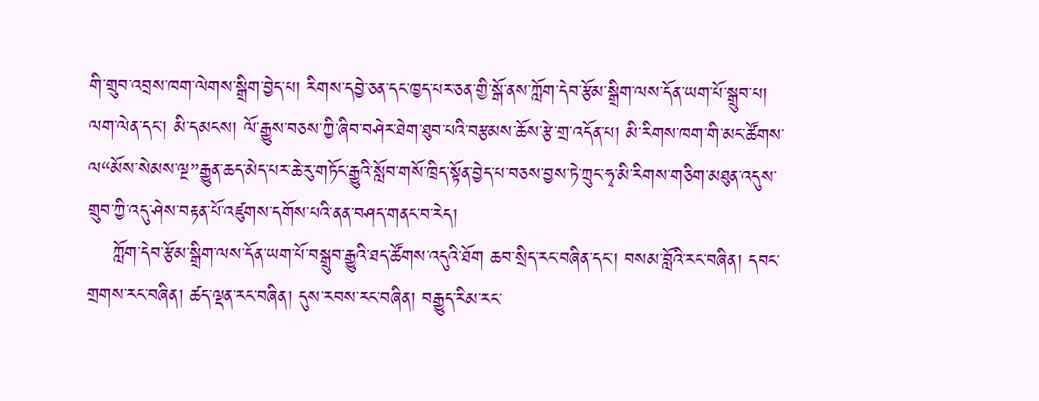གི་གྲུབ་འབྲས་ཁག་ལེགས་སྒྲིག་བྱེད་པ། རིགས་དབྱེ་ཅན་དང་ཁྱད་པར་ཅན་གྱི་སྒོ་ནས་ཀློག་དེབ་རྩོམ་སྒྲིག་ལས་དོན་ཡག་པོ་སྒྲུབ་པ། ལག་ལེན་དང་། མི་དམངས། ལོ་རྒྱུས་བཅས་ཀྱི་ཞིབ་བཤེར་ཐེག་ཐུབ་པའི་བརྩམས་ཆོས་རྩེ་གྲ་འདོན་པ། མི་རིགས་ཁག་གི་མང་ཚོགས་ལ“མོས་སེམས་ལྔ”རྒྱུན་ཆད་མེད་པར་ཆེ་རུ་གཏོང་རྒྱུའི་སློབ་གསོ་ཁྲིད་སྟོན་བྱེད་པ་བཅས་བྱས་ཏེ་ཀྲུང་ཧྭ་མི་རིགས་གཅིག་མཐུན་འདུས་གྲུབ་ཀྱི་འདུ་ཤེས་བརྟན་པོ་འཛུགས་དགོས་པའི་ནན་བཤད་གནང་བ་རེད།
    ཀློག་དེབ་རྩོམ་སྒྲིག་ལས་དོན་ཡག་པོ་བསྒྲུབ་རྒྱུའི་ཐད་ཚོགས་འདུའི་ཐོག ཆབ་སྲིད་རང་བཞིན་དང་། བསམ་བློའི་རང་བཞིན། དབང་གྲགས་རང་བཞིན། ཚད་ལྡན་རང་བཞིན། དུས་རབས་རང་བཞིན། བརྒྱུད་རིམ་རང་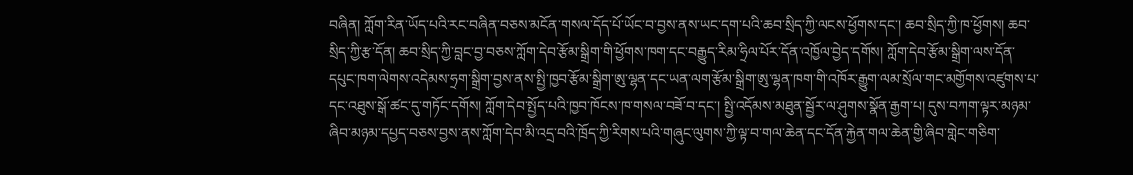བཞིན། ཀློག་རིན་ཡོད་པའི་རང་བཞིན་བཅས་མངོན་གསལ་དོད་པོ་ཡོང་བ་བྱས་ནས་ཡང་དག་པའི་ཆབ་སྲིད་ཀྱི་ལངས་ཕྱོགས་དང་། ཆབ་སྲིད་ཀྱི་ཁ་ཕྱོགས། ཆབ་སྲིད་ཀྱི་རྩ་དོན། ཆབ་སྲིད་ཀྱི་བླང་བྱ་བཅས་ཀློག་དེབ་རྩོམ་སྒྲིག་གི་ཕྱོགས་ཁག་དང་བརྒྱུད་རིམ་ཧྲིལ་པོར་དོན་འཁྱོལ་བྱེད་དགོས། ཀློག་དེབ་རྩོམ་སྒྲིག་ལས་དོན་དཔུང་ཁག་ལེགས་འདེམས་ཧྲག་སྒྲིག་བྱས་ནས་སྤྱི་ཁྱབ་རྩོམ་སྒྲིག་ཨུ་ལྷན་དང་ཡན་ལག་རྩོམ་སྒྲིག་ཨུ་ལྷན་ཁག་གི་འཁོར་རྒྱུག་ལམ་སྲོལ་གང་མགྱོགས་འཛུགས་པ་དང་འཐུས་སྒོ་ཚང་དུ་གཏོང་དགོས། ཀློག་དེབ་སྤྱོད་པའི་ཁྱབ་ཁོངས་ཁ་གསལ་བཟོ་བ་དང་། སྤྱི་འདོམས་མཐུན་སྦྱོར་ལ་ཤུགས་སྣོན་རྒྱག་པ། དུས་བཀག་ལྟར་མཉམ་ཞིབ་མཉམ་དཔྱད་བཅས་བྱས་ནས་ཀློག་དེབ་མི་འདྲ་བའི་ཁྲོད་ཀྱི་རིགས་པའི་གཞུང་ལུགས་ཀྱི་ལྟ་བ་གལ་ཆེན་དང་དོན་རྐྱེན་གལ་ཆེན་གྱི་ཞིབ་གླེང་གཅིག་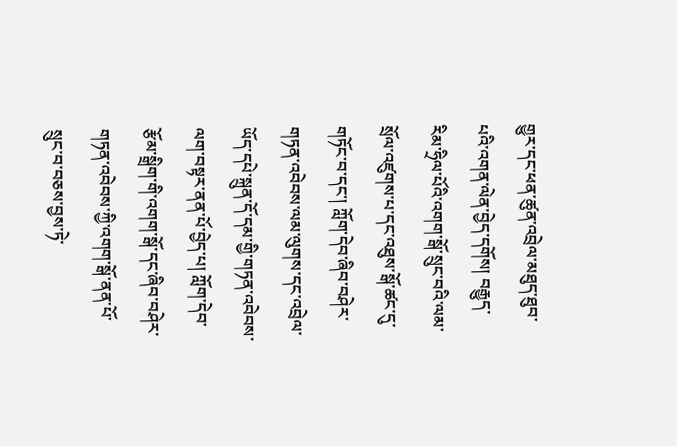གྱུར་དང་ཕན་ཚུན་འབྲེལ་མཐུད་ཐུབ་པའི་འགན་ལེན་བྱེད་དགོས། བརྒྱུད་རིམ་ཧྲིལ་པོའི་འགག་སྒོ་སྲུང་བའི་ལམ་སྲོལ་འཛུགས་པ་དང་འཐུས་སྒོ་ཚང་དུ་གཏོང་བ་དང་། ཀློག་དེབ་ཞིབ་བཤེར་གཏན་འབེབས་ལམ་ལུགས་དང་འབྲེལ་ཡོད་དཔེ་སྐྲུན་དོ་དམ་གྱི་གཏན་འབེབས་ལག་བསྟར་ནན་པོ་བྱེད་པ། ཀློག་དེབ་རྩོམ་སྒྲིག་གི་འགག་སྒོ་དང་ཞིབ་བཤེར་གཏན་འབེབས་ཀྱི་འགག་སྒོ་ནན་པོ་སྲུང་བ་བཅས་བྱས་ཏེ་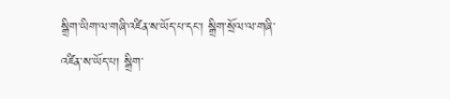སྒྲིག་ཡིག་ལ་གཞི་འཛིན་ས་ཡོད་པ་དང་། སྒྲིག་སྲོལ་ལ་གཞི་འཛིན་ས་ཡོད་པ། སྒྲིག་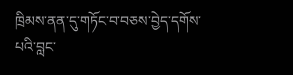ཁྲིམས་ནན་དུ་གཏོང་བ་བཅས་བྱེད་དགོས་པའི་བླང་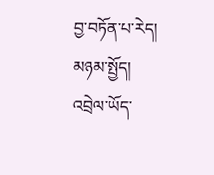བྱ་བཏོན་པ་རེད།
མཉམ་སྤྱོད།
འབྲེལ་ཡོད་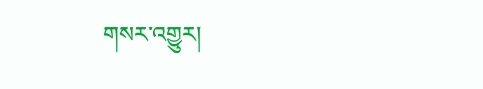གསར་འགྱུར།